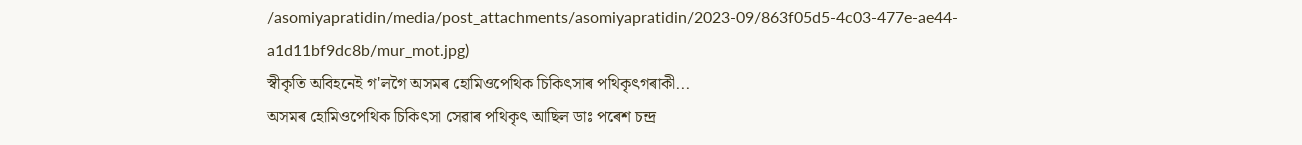/asomiyapratidin/media/post_attachments/asomiyapratidin/2023-09/863f05d5-4c03-477e-ae44-a1d11bf9dc8b/mur_mot.jpg)
স্বীকৃতি অবিহনেই গ'লগৈ অসমৰ হোমিওপেথিক চিকিৎসাৰ পথিকৃৎগৰাকী...
অসমৰ হোমিওপেথিক চিকিৎসা সেৱাৰ পথিকৃৎ আছিল ডাঃ পৰেশ চন্দ্ৰ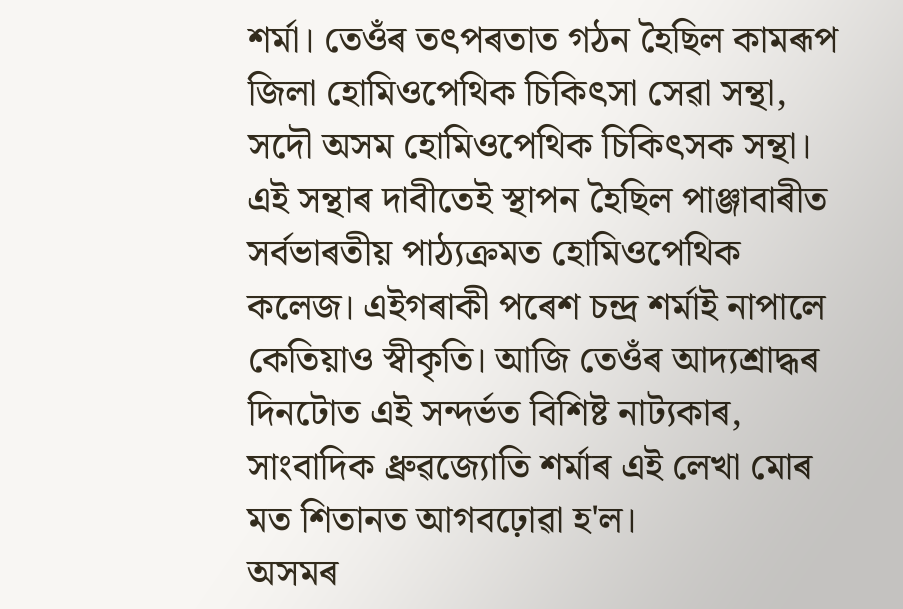শৰ্মা। তেওঁৰ তৎপৰতাত গঠন হৈছিল কামৰূপ জিলা হোমিওপেথিক চিকিৎসা সেৱা সন্থা, সদৌ অসম হোমিওপেথিক চিকিৎসক সন্থা। এই সন্থাৰ দাবীতেই স্থাপন হৈছিল পাঞ্জাবাৰীত সৰ্বভাৰতীয় পাঠ্যক্ৰমত হোমিওপেথিক কলেজ। এইগৰাকী পৰেশ চন্দ্ৰ শৰ্মাই নাপালে কেতিয়াও স্বীকৃতি। আজি তেওঁৰ আদ্যশ্ৰাদ্ধৰ দিনটোত এই সন্দৰ্ভত বিশিষ্ট নাট্যকাৰ, সাংবাদিক ধ্ৰুৱজ্যোতি শৰ্মাৰ এই লেখা মোৰ মত শিতানত আগবঢ়োৱা হ'ল।
অসমৰ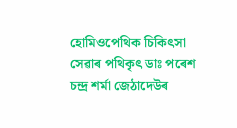হোমিওপেথিক চিকিৎসা সেৱাৰ পথিকৃৎ ডাঃ পৰেশ চন্দ্ৰ শৰ্মা জেঠাদেউৰ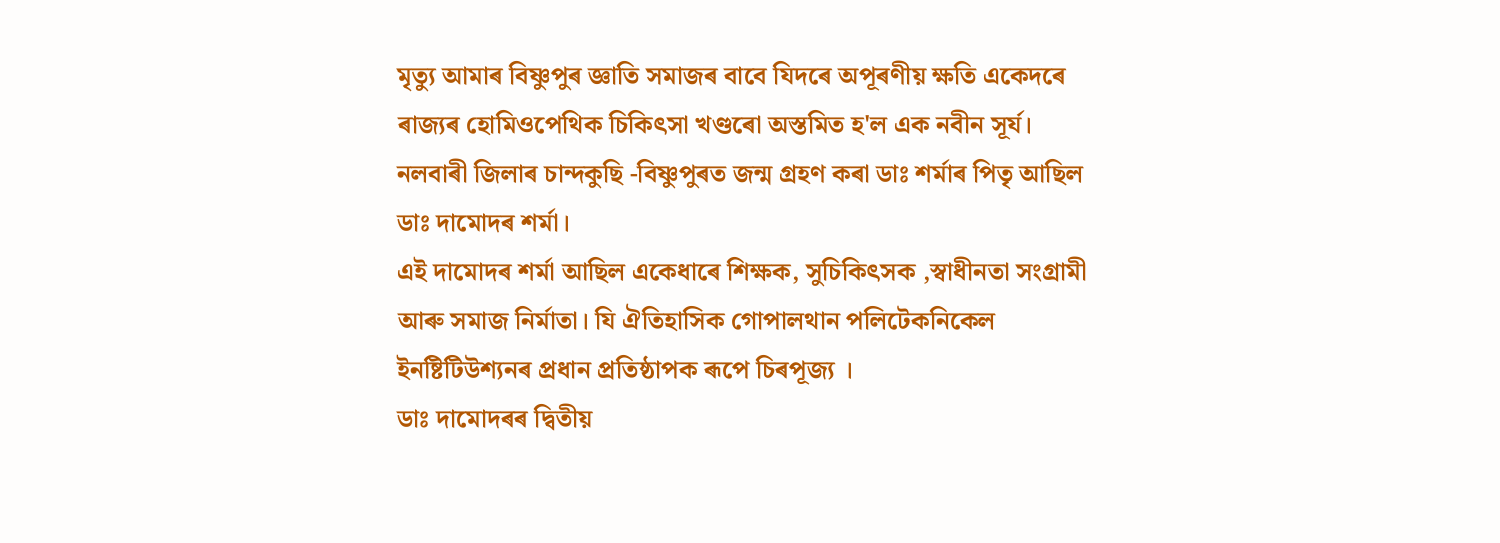মৃত্যু আমাৰ বিষ্ণুপুৰ জ্ঞাতি সমাজৰ বাবে যিদৰে অপূৰণীয় ক্ষতি একেদৰে ৰাজ্যৰ হোমিওপেথিক চিকিৎসা খণ্ডৰো অস্তমিত হ'ল এক নবীন সূৰ্য। নলবাৰী জিলাৰ চান্দকুছি -বিষ্ণুপুৰত জন্ম গ্ৰহণ কৰা ডাঃ শৰ্মাৰ পিতৃ আছিল ডাঃ দামোদৰ শৰ্মা।
এই দামোদৰ শৰ্মা আছিল একেধাৰে শিক্ষক, সুচিকিৎসক ,স্বাধীনতা সংগ্ৰামী আৰু সমাজ নিৰ্মাতা। যি ঐতিহাসিক গোপালথান পলিটেকনিকেল ইনষ্টিটিউশ্যনৰ প্ৰধান প্ৰতিষ্ঠাপক ৰূপে চিৰপূজ্য ।
ডাঃ দামোদৰৰ দ্বিতীয়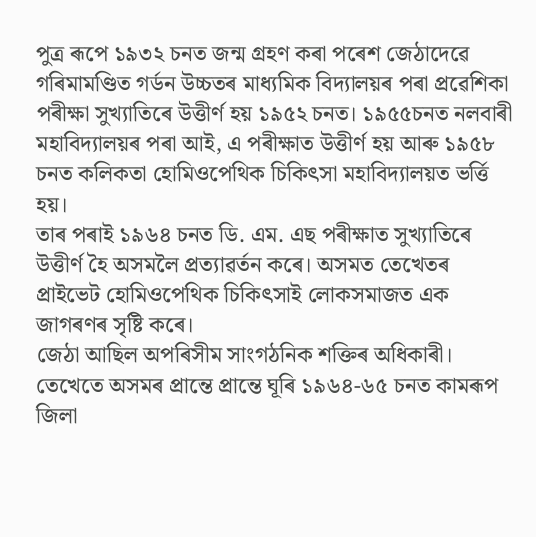পুত্ৰ ৰূপে ১৯৩২ চনত জন্ম গ্ৰহণ কৰা পৰেশ জেঠাদেৱে গৰিমামণ্ডিত গৰ্ডন উচ্চতৰ মাধ্যমিক বিদ্যালয়ৰ পৰা প্ৰৱেশিকা পৰীক্ষা সুখ্যাতিৰে উত্তীৰ্ণ হয় ১৯৫২ চনত। ১৯৫৫চনত নলবাৰী মহাবিদ্যালয়ৰ পৰা আই, এ পৰীক্ষাত উত্তীৰ্ণ হয় আৰু ১৯৫৮ চনত কলিকতা হোমিওপেথিক চিকিৎসা মহাবিদ্যালয়ত ভৰ্ত্তি হয়।
তাৰ পৰাই ১৯৬৪ চনত ডি. এম. এছ পৰীক্ষাত সুখ্যাতিৰে উত্তীৰ্ণ হৈ অসমলৈ প্ৰত্যাৱৰ্তন কৰে। অসমত তেখেতৰ প্ৰাইভেট হোমিওপেথিক চিকিৎসাই লোকসমাজত এক জাগৰণৰ সৃষ্টি কৰে।
জেঠা আছিল অপৰিসীম সাংগঠনিক শক্তিৰ অধিকাৰী। তেখেতে অসমৰ প্ৰান্তে প্ৰান্তে ঘূৰি ১৯৬৪-৬৫ চনত কামৰূপ জিলা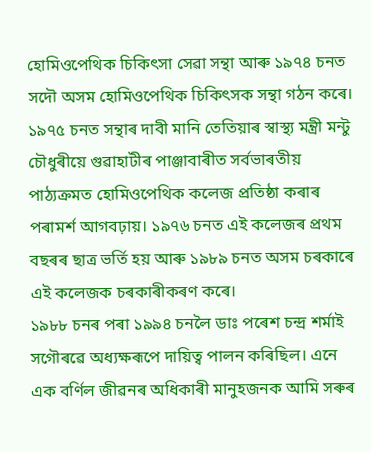হোমিওপেথিক চিকিৎসা সেৱা সন্থা আৰু ১৯৭৪ চনত সদৌ অসম হোমিওপেথিক চিকিৎসক সন্থা গঠন কৰে।
১৯৭৫ চনত সন্থাৰ দাবী মানি তেতিয়াৰ স্বাস্থ্য মন্ত্ৰী মন্টু চৌধুৰীয়ে গুৱাহাটীৰ পাঞ্জাবাৰীত সৰ্বভাৰতীয় পাঠ্যক্ৰমত হোমিওপেথিক কলেজ প্ৰতিষ্ঠা কৰাৰ পৰামৰ্শ আগবঢ়ায়। ১৯৭৬ চনত এই কলেজৰ প্ৰথম বছৰৰ ছাত্ৰ ভৰ্তি হয় আৰু ১৯৮৯ চনত অসম চৰকাৰে এই কলেজক চৰকাৰীকৰণ কৰে।
১৯৮৮ চনৰ পৰা ১৯৯৪ চনলৈ ডাঃ পৰেশ চন্দ্ৰ শৰ্মাই সগৌৰৱে অধ্যক্ষৰূপে দায়িত্ব পালন কৰিছিল। এনে এক বৰ্ণিল জীৱনৰ অধিকাৰী মানুহজনক আমি সৰুৰ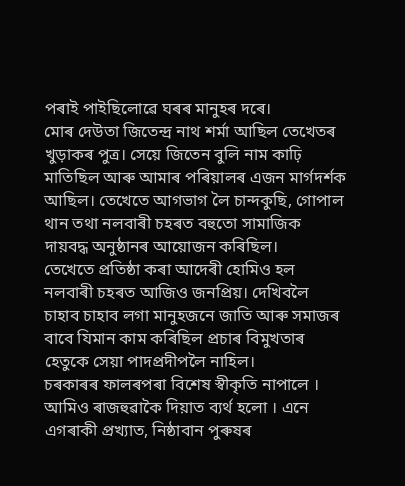পৰাই পাইছিলোৱে ঘৰৰ মানুহৰ দৰে।
মোৰ দেউতা জিতেন্দ্ৰ নাথ শৰ্মা আছিল তেখেতৰ খুড়াকৰ পুত্ৰ। সেয়ে জিতেন বুলি নাম কাঢ়ি মাতিছিল আৰু আমাৰ পৰিয়ালৰ এজন মাৰ্গদৰ্শক আছিল। তেখেতে আগভাগ লৈ চান্দকুছি, গোপাল থান তথা নলবাৰী চহৰত বহুতো সামাজিক দায়বদ্ধ অনুষ্ঠানৰ আয়োজন কৰিছিল।
তেখেতে প্ৰতিষ্ঠা কৰা আদেৰী হোমিও হল নলবাৰী চহৰত আজিও জনপ্ৰিয়। দেখিবলৈ চাহাব চাহাব লগা মানুহজনে জাতি আৰু সমাজৰ বাবে যিমান কাম কৰিছিল প্ৰচাৰ বিমুখতাৰ হেতুকে সেয়া পাদপ্ৰদীপলৈ নাহিল।
চৰকাৰৰ ফালৰপৰা বিশেষ স্বীকৃতি নাপালে । আমিও ৰাজহুৱাকৈ দিয়াত ব্যৰ্থ হলো । এনে এগৰাকী প্ৰখ্যাত, নিষ্ঠাবান পুৰুষৰ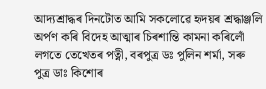আদ্যশ্ৰাদ্ধৰ দিনটোত আমি সকলোৱে হৃদয়ৰ শ্ৰদ্ধাঞ্জলি অৰ্পণ কৰি বিদেহ আত্মাৰ চিৰশান্তি কামনা কৰিলোঁ লগতে তেখেতৰ পত্নী, বৰপুত্ৰ ডঃ পুলিন শৰ্মা, সৰু পুত্ৰ ডাঃ কিশোৰ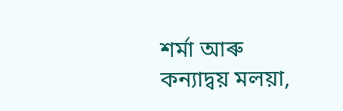শৰ্মা আৰু কন্যাদ্বয় মলয়া,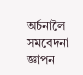অৰ্চনালৈ সমবেদনা জ্ঞাপন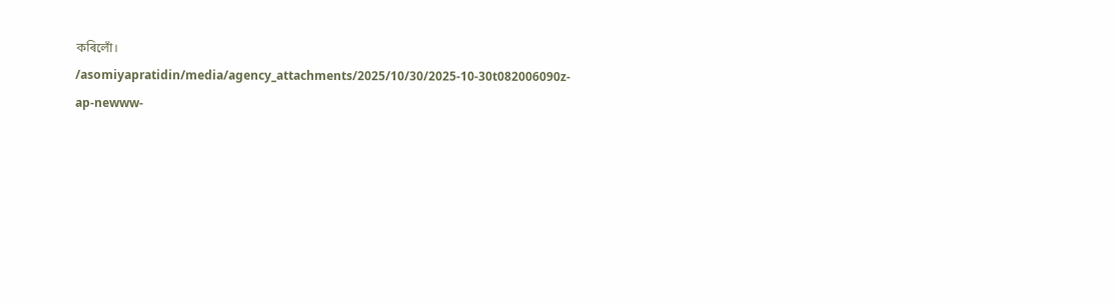কৰিলোঁ।
/asomiyapratidin/media/agency_attachments/2025/10/30/2025-10-30t082006090z-ap-newww-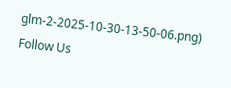glm-2-2025-10-30-13-50-06.png)
Follow Us